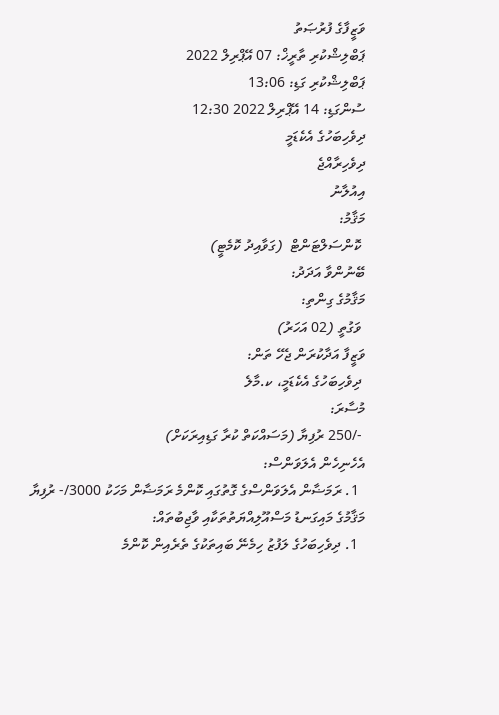ވަޒީފާގެ ފުރުޞަތު
ޕަބްލިޝްކުރި ތާރީޚް: 07 އޭޕްރިލް 2022
ޕަބްލިޝްކުރި ގަޑި: 13:06
ސުންގަޑި: 14 އޭޕްރިލް 2022 12:30
ދިވެހިބަހުގެ އެކެޑަމީ
ދިވެހިރާއްޖެ
އިއުލާނު
މަޤާމު:
 ކޮންސަލްޓަންޓް  (ގަވާއިދު ކޮމެޓީ)
ބޭނުންވާ އަދަދު:
މަޤާމުގެ ގިންތި:
 ވަގުތީ (02 އަހަރު)
ވަޒީފާ އަދާކުރަން ޖެހޭ ތަން:
 ދިވެހިބަހުގެ އެކެޑަމީ، ކ.މާލެ
މުސާރަ:
 -/250 ރުފިޔާ (މަސައްކަތް ކުރާ ގަޑިއިރަކަށް)
އެހެނިހެން އެލަވަންސް:
  1. ރަމަޟާން އެލަވަންސްގެ ގޮތުގައި ކޮންމެ ރަމަޟާން މަހަކު 3000/- ރުފިޔާ
މަޤާމުގެ މައިގަނޑު މަސްއޫލިއްޔަތުތަކާއި ވާޖިބުތައް:
  1. ދިވެހިބަހުގެ ލަފުޒު ހިމެނޭ ބައިތަކުގެ ތެރެއިން ކޮންމެ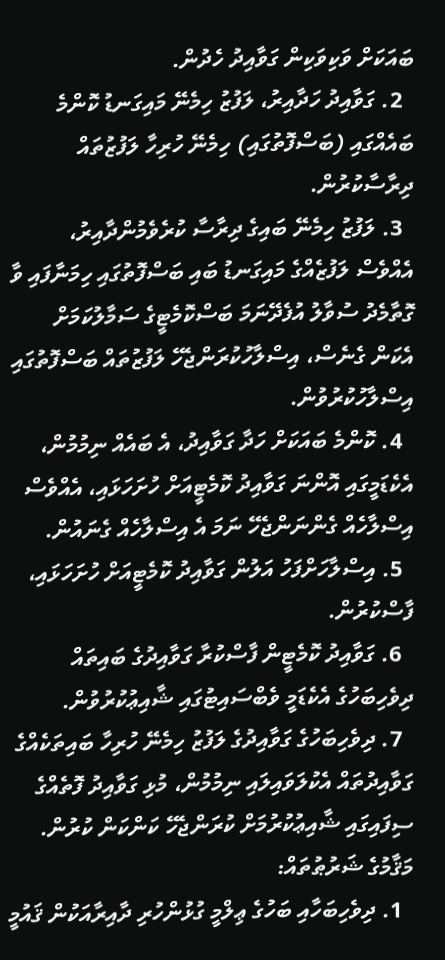ބައަކަށް ވަކިވަކިން ގަވާއިދު ހެދުން.
  2. ގަވާއިދު ހަދާއިރު، ލަފުޒު ހިމެނޭ މައިގަނޑު ކޮންމެ ބައެއްގައި (ބަސްފޮތުގައި) ހިމެނޭ ހުރިހާ ލަފުޒުތައް ދިރާސާކުރުން.
  3. ލަފުޒު ހިމެނޭ ބައިގެ ދިރާސާ ކުރެވެމުންދާއިރު، އެއްވެސް ލަފުޒެއްގެ މައިގަނޑު ބައި ބަސްފޮތުގައި ހިމަނާފައި ވާ ގޮތާމެދު ސުވާލު އުފެދޭނަމަ ބަސްކޮމެޓީގެ ސަމާލުކަމަށް އެކަން ގެނެސް، އިސްލާހުކުރަންޖެހޭ ލަފުޒުތައް ބަސްފޮތުގައި އިސްލާހުކުރުވުން.
  4. ކޮންމެ ބައަކަށް ހަދާ ގަވާއިދު، އެ ބައެއް ނިމުމުން، އެކެޑަމީގައި އޮންނަ ގަވާއިދު ކޮމެޓީއަށް ހުށަހަޅައި، އެއްވެސް އިސްލާހެއް ގެންނަންޖެހޭ ނަމަ އެ އިސްލާހެއް ގެނައުން.
  5. އިސްލާހަށްފަހު އަލުން ގަވާއިދު ކޮމެޓީއަށް ހުށަހަޅައި، ފާސްކުރުން.
  6. ގަވާއިދު ކޮމެޓީން ފާސްކުރާ ގަވާއިދުގެ ބައިތައް ދިވެހިބަހުގެ އެކެޑަމީ ވެބްސައިޓުގައި ޝާއިޢުކުރުވުން.
  7. ދިވެހިބަހުގެ ގަވާއިދުގެ ލަފުޒު ހިމެނޭ ހުރިހާ ބައިތަކެއްގެ ގަވާއިދުތައް އެކުލަވައިލައި ނިމުމުން، މުޅި ގަވާއިދު ފޮތެއްގެ ސިފައިގައި ޝާއިޢުކުރުމަށް ކުރަންޖެހޭ ކަންކަން ކުރުން.
މަޤާމުގެ ޝަރުޠުތައް:
  1. ދިވެހިބަހާއި ބަހުގެ ޢިލްމީ ގުޅުންހުރި ދާއިރާއަކުން ޤައުމީ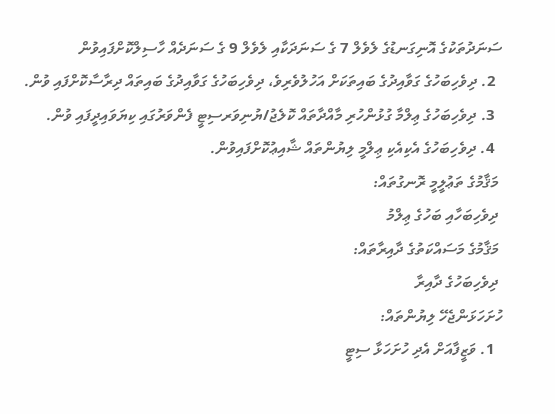ސަނަދުތަކުގެ އޮނިގަނޑުގެ ލެވެލް 7 ގެ ސަނަދަކާއި ލެވެލް 9 ގެ ސަނަދެއް ހާސިލްކޮށްފައިވުން
  2. ދިވެހިބަހުގެ ގަވާއިދުގެ ބައިތަކަށް އަހުލުވެރިވެ، ދިވެހިބަހުގެ ގަވާއިދުގެ ބައިތައް ދިރާސާކޮށްފައި ވުން.
  3. ދިވެހިބަހުގެ ޢިލްމާ ގުޅުންހުރި މާއްދާތައް ކޮލެޖު/ޔުނިވަރސިޓީ ފެންވަރުގައި ކިޔަވައިދީފައި ވުން.
  4. ދިވެހިބަހުގެ އެކިއެކި ޢިލްމީ ލިޔުންތައް ޝާއިޢުކޮށްފައިވުން.
 މަޤާމުގެ ތަޢުލީމީ ރޮނގުތައް:
 ދިވެހިބަހާއި ބަހުގެ ޢިލްމު
 މަޤާމުގެ މަސައްކަތުގެ ދާއިރާތައް:
 ދިވެހިބަހުގެ ދާއިރާ
ހުށަހަޅަންޖެހޭ ލިޔުންތައް:
  1. ވަޒީފާއަށް އެދި ހުށަހަޅާ ސިޓީ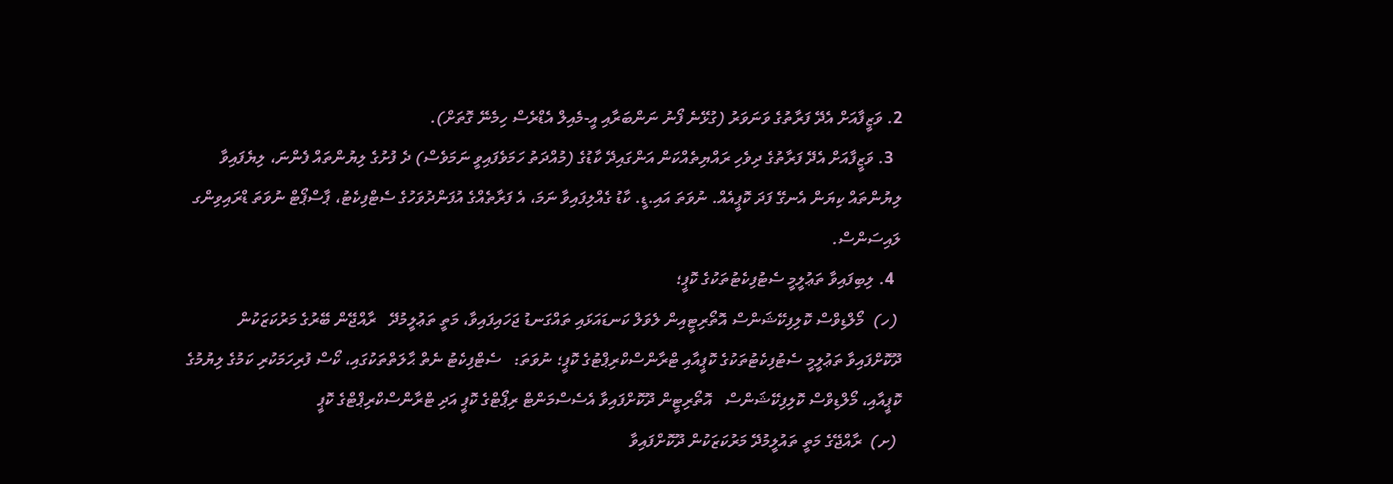2. ވަޒީފާއަށް އެދޭ ފަރާތުގެ ވަނަވަރު (ގުޅޭނެ ފޯނު ނަންބަރާއި އީ-މެއިލް އެޑްރެސް ހިމެނޭ ގޮތަށް).
  3. ވަޒީފާއަށް އެދޭ ފަރާތުގެ ދިވެހި ރައްޔިތެއްކަން އަންގައިދޭ ކާޑުގެ (މުއްދަތު ހަމަވެފައިވީ ނަމަވެސް) ދެ ފުށުގެ ލިޔުންތައް ފެންނަ، ލިޔެފައިވާ ލިޔުންތައް ކިޔަން އެނގޭ ފަދަ ކޮޕީއެއް. ނުވަތަ އައި.ޑީ. ކާޑު ގެއްލިފައިވާ ނަމަ، އެ ފަރާތެއްގެ އުފަންދުވަހުގެ ސެޓްފިކެޓު، ޕާސްޕޯޓް ނުވަތަ ޑްރައިވިންގ ލައިސަންސް.
  4. ލިބިފައިވާ ތަޢުލީމީ ސެޓުފިކެޓުތަކުގެ ކޮޕީ؛
 (ހ)  މޯލްޑިވްސް ކޮލިފިކޭޝަންސް އޮތޯރިޓީއިން ލެވަލް ކަނޑައަޅައި ތައްގަނޑު ޖަހައިފައިވާ، މަތީ ތަޢުލީމުދޭ   ރާއްޖޭން ބޭރުގެ މަރުކަޒަކުން ދޫކޮށްފައިވާ ތަޢުލީމީ ސެޓުފިކެޓުތަކުގެ ކޮޕީއާއި ޓްރާންސްކްރިޕްޓުގެ ކޮޕީ؛ ނުވަތަ:   ސެޓްފިކެޓު ނެތް ޙާލަތްތަކުގައި، ކޯސް ފުރިހަމަކުރި ކަމުގެ ލިޔުމުގެ ކޮޕީއާއި، މޯލްޑިވްސް ކޮލިފިކޭޝަންސް   އޮތޯރިޓީން ދޫކޮށްފައިވާ އެސެސްމަންޓް ރިޕޯޓްގެ ކޮޕީ އަދި ޓްރާންސްކްރިޕްޓްގެ ކޮޕީ
 (ށ)  ރާއްޖޭގެ މަތީ ތައުލީމުދޭ މަރުކަޒަކުން ދޫކޮށްފައިވާ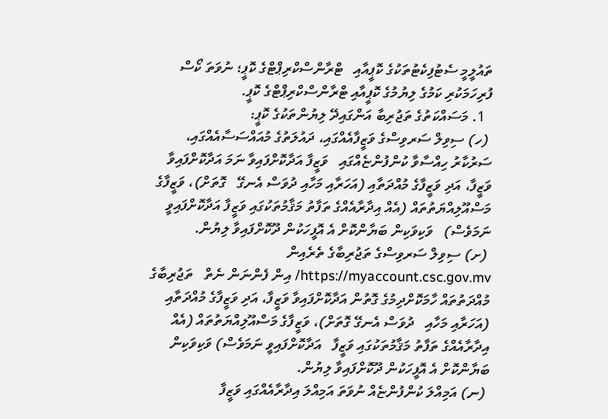ތައުލީމީ ސެޓުފިކެޓުތަކުގެ ކޮޕީއާއި   ޓްރާންސްކްރިޕްޓްގެ ކޮޕީ؛ ނުވަތަ ކޯސް ފުރިހަމަކުރި ކަމުގެ ލިޔުމުގެ ކޮޕީއާއި ޓްރާންސްކްރިޕްޓްގެ ކޮޕީ.
  1. މަސައްކަތުގެ ތަޖުރިބާ އަންގައިދޭ ލިޔުންތަކުގެ ކޮޕީ:
 (ހ) ސިވިލް ސަރވިސްގެ ވަޒީފާއެއްގައި، ދައުލަތުގެ މުއައްސަސާއެއްގައި، ސަރުކާރު ހިއްސާވާ ކުންފުންޏެއްގައި   ވަޒީފާ އަދާކޮށްފައިވާ ނަމަ އަދާކޮށްފައިވާ ވަޒީފާ، އަދި ވަޒީފާގެ މުއްދަތާއި (އަހަރާއި މަހާއި ދުވަސް އެނގޭ   ގޮތަށް)، ވަޒީފާގެ މަސްއޫލިއްޔަތުތައް (އެއް އިދާރާއެއްގެ ތަފާތު މަޤާމުތަކުގައި ވަޒީފާ އަދާކޮށްފައިވީ ނަމަވެސް)   ވަކިވަކިން ބަޔާންކޮށް އެ އޮފީހަކުން ދޫކޮށްފައިވާ ލިޔުން.
 (ށ) ސިވިލް ސަރވިސްގެ ތަޖުރިބާގެ ތެރެއިން https://myaccount.csc.gov.mv/ އިން ފެންނަން ނެތް   ތަޖުރިބާގެ މުއްދަތުތައް ހާމަކޮށްދިމުގެ ގޮތުން އަދާކޮށްފައިވާ ވަޒީފާ، އަދި ވަޒީފާގެ މުއްދަތާއި (އަހަރާއި މަހާއި   ދުވަސް އެނގޭ ގޮތަށް)، ވަޒީފާގެ މަސްއޫލިއްޔަތުތައް (އެއް އިދާރާއެއްގެ ތަފާތު މަޤާމުތަކުގައި ވަޒީފާ   އަދާކޮށްފައިވީ ނަމަވެސް) ވަކިވަކިން ބަޔާންކޮށް އެ އޮފީހަކުން ދޫކޮށްފައިވާ ލިޔުން.
 (ނ) އަމިއްލަ ކުންފުންޏެއް ނުވަތަ އަމިއްލަ އިދާރާއެއްގައި ވަޒީފާ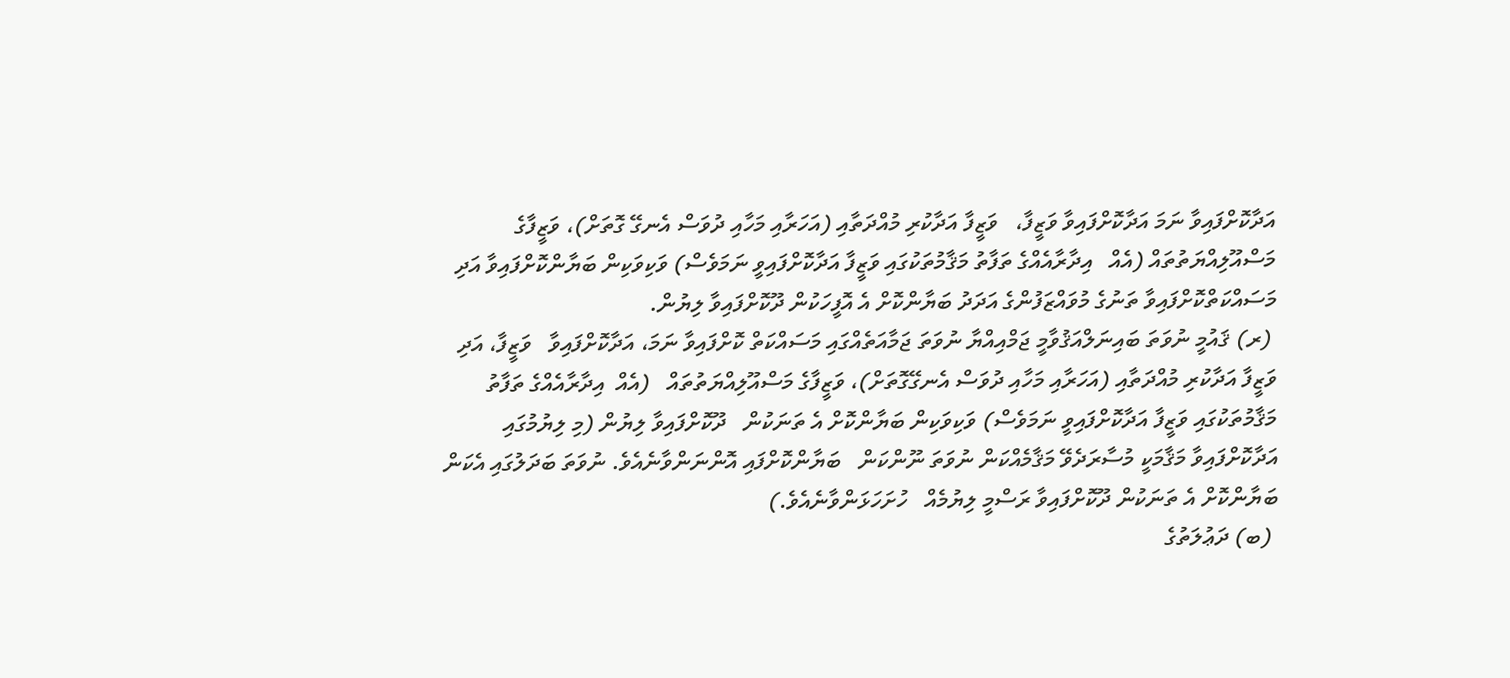އަދާކޮށްފައިވާ ނަމަ އަދާކޮށްފައިވާ ވަޒީފާ،   ވަޒީފާ އަދާކުރި މުއްދަތާއި (އަހަރާއި މަހާއި ދުވަސް އެނގޭ ގޮތަށް)، ވަޒީފާގެ މަސްއޫލިއްޔަތުތައް (އެއް   އިދާރާއެއްގެ ތަފާތު މަޤާމުތަކުގައި ވަޒީފާ އަދާކޮށްފައިވީ ނަމަވެސް) ވަކިވަކިން ބަޔާންކޮށްފައިވާ އަދި   މަސައްކަތްކޮށްފައިވާ ތަނުގެ މުވައްޒަފުންގެ އަދަދު ބަޔާންކޮށް އެ އޮފީހަކުން ދޫކޮށްފައިވާ ލިޔުން.
 (ރ) ޤައުމީ ނުވަތަ ބައިނަލްއަޤުވާމީ ޖަމްއިއްޔާ ނުވަތަ ޖަމާއަތެއްގައި މަސައްކަތް ކޮށްފައިވާ ނަމަ، އަދާކޮށްފައިވާ   ވަޒީފާ، އަދި ވަޒީފާ އަދާކުރި މުއްދަތާއި (އަހަރާއި މަހާއި ދުވަސް އެނގޭގޮތަށް)، ވަޒީފާގެ މަސްއޫލިއްޔަތުތައް   (އެއް  އިދާރާއެއްގެ ތަފާތު މަޤާމުތަކުގައި ވަޒީފާ އަދާކޮށްފައިވީ ނަމަވެސް) ވަކިވަކިން ބަޔާންކޮށް އެ ތަނަކުން   ދޫކޮށްފައިވާ ލިޔުން (މި ލިޔުމުގައި އަދާކޮށްފައިވާ މަޤާމަކީ މުސާރަދެވޭ މަޤާމެއްކަން ނުވަތަ ނޫންކަން   ބަޔާންކޮށްފައި އޮންނަންވާނެއެވެ. ނުވަތަ ބަދަލުގައި އެކަން ބަޔާންކޮށް އެ ތަނަކުން ދޫކޮށްފައިވާ ރަސްމީ ލިޔުމެއް   ހުށަހަޅަންވާނެއެވެ.)
 (ބ) ދަޢުލަތުގެ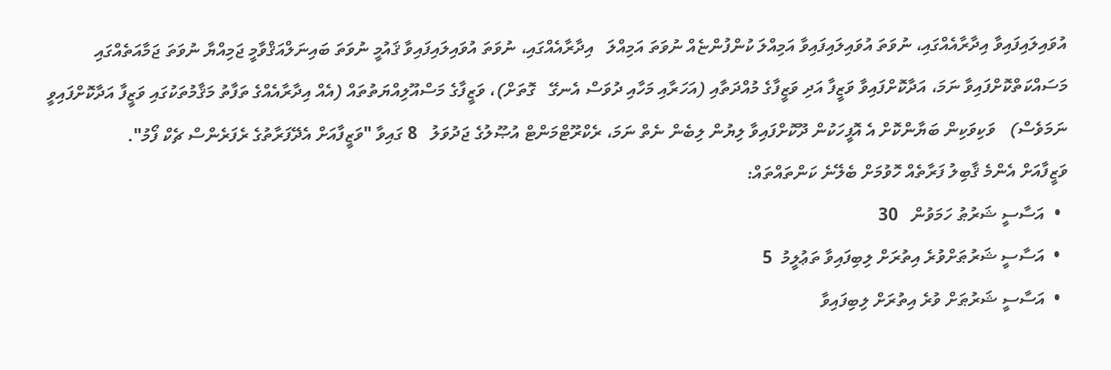އުވައިލައިފައިވާ އިދާރާއެއްގައި، ނުވަތަ އުވައިލައިފައިވާ އަމިއްލަ ކުންފުންޏެއް ނުވަތަ އަމިއްލަ   އިދާރާއެއްގައި، ނުވަތަ އުވައިލައިފައިވާ ޤައުމީ ނުވަތަ ބައިނަލްއަޤްވާމީ ޖަމިއްޔާ ނުވަތަ ޖަމާއަތެއްގައި   މަސައްކަތްކޮށްފައިވާ ނަމަ، އަދާކޮށްފައިވާ ވަޒީފާ އަދި ވަޒީފާގެ މުއްދަތާއި (އަހަރާއި މަހާއި ދުވަސް އެނގޭ   ގޮތަށް)، ވަޒީފާގެ މަސްއޫލިއްޔަތުތައް (އެއް އިދާރާއެއްގެ ތަފާތު މަޤާމުތަކުގައި ވަޒީފާ އަދާކޮށްފައިވީ ނަމަވެސް)   ވަކިވަކިން ބަޔާންކޮށް އެ އޮފީހަކުން ދޫކޮށްފައިވާ ލިޔުން ލިބެން ނެތް ނަމަ، ރެކްރޫޓްމަންޓް އުޞޫލުގެ ޖަދުވަލު   8 ގައިވާ "ވަޒީފާއަށް އެދޭފަރާތުގެ ރެފަރެންސް ޗެކް ފޯމު".
ވަޒީފާއަށް އެންމެ ޤާބިލު ފަރާތެއް ހޮވުމަށް ބެލޭނެ ކަންތައްތައް:
  •  އަސާސީ ޝަރުޠު ހަމަވުން   30
  •  އަސާސީ ޝަރުޠަށްވުރެ އިތުރަށް ލިބިފައިވާ ތަޢުލީމު  5
  •  އަސާސީ ޝަރުޠަށް ވުރެ އިތުރަށް ލިބިފައިވާ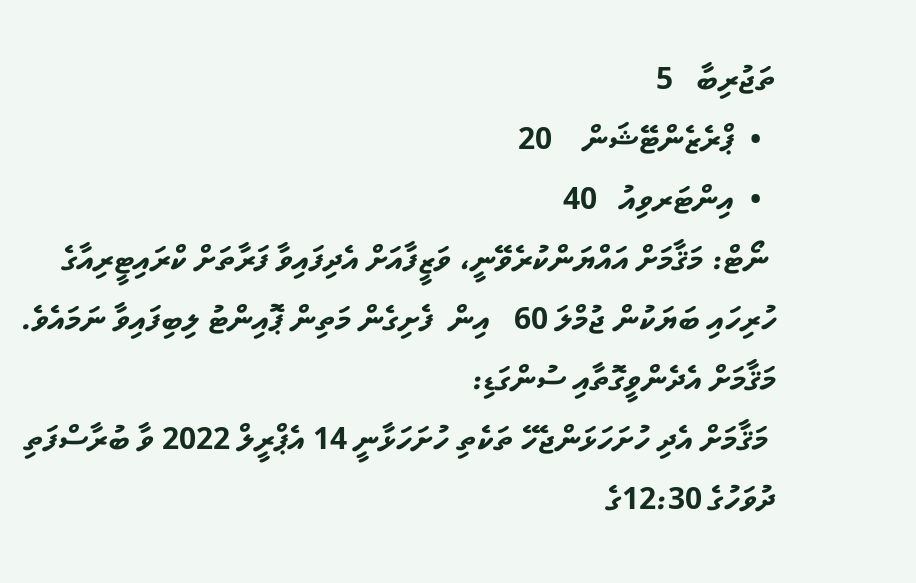ތަޖުރިބާ   5
  •  ޕްރެޒެންޓޭޝަން    20
  •  އިންޓަރވިއު   40
 ނޯޓް: މަޤާމަށް އައްޔަންކުރެވޭނީ، ވަޒީފާއަށް އެދިފައިވާ ފަރާތަށް ކްރައިޓީރިއާގެ ހުރިހައި ބަޔަކުން ޖުމްލަ 60   އިން  ފެށިގެން މަތިން ޕޮއިންޓު ލިބިފައިވާ ނަމައެވެ.
މަޤާމަށް އެދެންވީގޮތާއި ސުންގަޑި:
 މަޤާމަށް އެދި ހުށަހަޅަންޖެހޭ ތަކެތި ހުށަހަޅާނީ 14 އެޕްރީލް 2022 ވާ ބުރާސްފަތި ދުވަހުގެ 12:30ގެ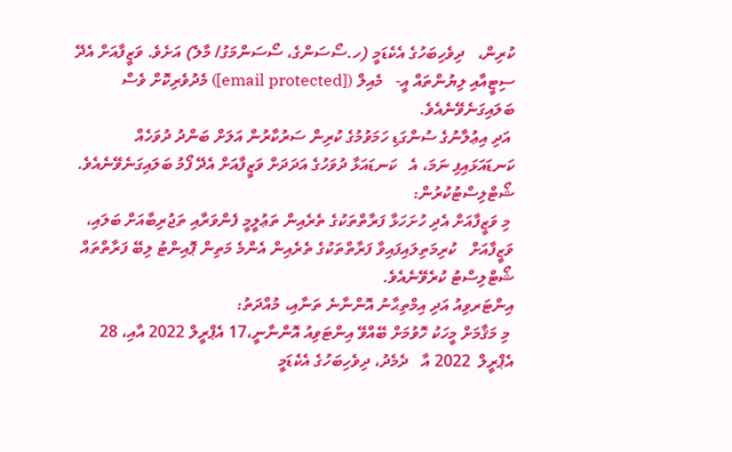ކުރިން،   ދިވެހިބަހުގެ އެކެޑަމީ (ހ.ސޯސަންގެ، ސޯސަންމަގު/ މާލެ) އަށެވެ. ވަޒީފާއަށް އެދޭ ސިޓީއާއި ލިޔުންތައް އީ-   މެއިލް ([email protected]) މެދުވެރިކޮށް ވެސް ބަލައިގަނެވޭނެއެވެ.
 އަދި އިޢުލާނުގެ ސުންގަޑި ހަމަވުމުގެ ކުރިން ސަރުކާރުން އަލަށް ބަންދު ދުވަހެއް ކަނޑައަޅައިފި ނަމަ، އެ   ކަނޑައަޅާ ދުވަހުގެ އަދަދަށް ވަޒީފާއަށް އެދޭ ފޯމު ބަލައިގަނެވޭނެއެވެ.
ޝޯޓްލިސްޓުކުރުން:
 މި ވަޒީފާއަށް އެދި ހުށަހަޅާ ފަރާތްތަކުގެ ތެރެއިން ތަޢުލީމީ ފެންވަރާއި ތަޖުރިބާއަށް ބަލައި، ވަޒީފާއަށް   ކުރިމަތިލައިފައިވާ ފަރާތްތަކުގެ ތެރެއިން އެންމެ މަތިން ޕޮއިންޓު ލިބޭ ފަރާތްތައް ޝޯޓްލިސްޓު ކުރެވޭނެއެވެ.
އިންޓަރވިއު އަދި އިމްތިޙާނު އޮންނާނެ ތަނާއި، މުއްދަތު:
 މި މަޤާމަށް މީހަކު ހޮވުމަށް ބޭއްވޭ އިންޓަވިއު އޮންނާނީ،17 އެޕްރީލް 2022 އާއި، 28 އެޕްރީލް  2022 އާ   ދެމެދު، ދިވެހިބަހުގެ އެކެޑަމީ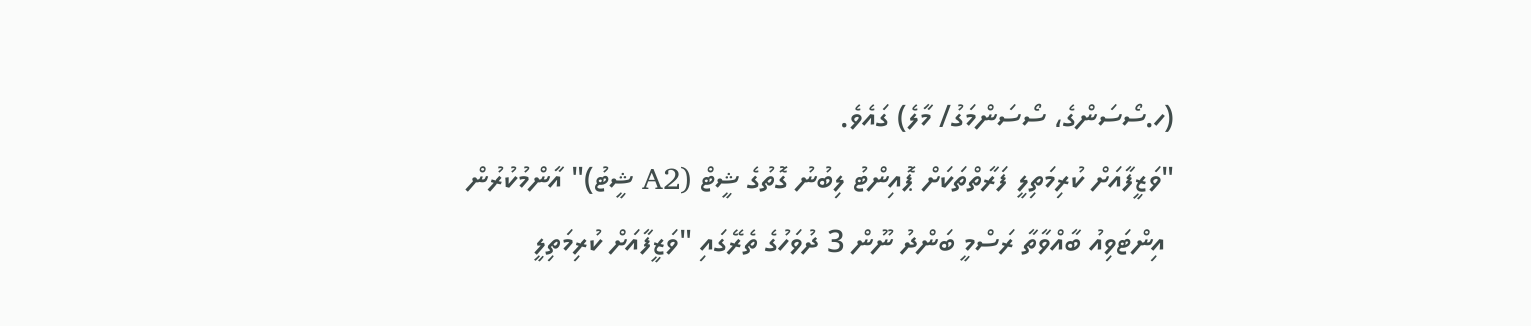(ހ.ސޯސަންގެ، ސޯސަންމަގު/ މާލެ) ގައެވެ.
"ވަޒީފާއަށް ކުރިމަތިލީ ފަރާތްތަކަށް ޕޮއިންޓު ލިބުނު ގޮތުގެ ޝީޓް (A2 ޝީޓު)" އާންމުކުރުން
 އިންޓަވިއު ބާއްވާތާ ރަސްމީ ބަންދު ނޫން 3 ދުވަހުގެ ތެރޭގައި "ވަޒީފާއަށް ކުރިމަތިލީ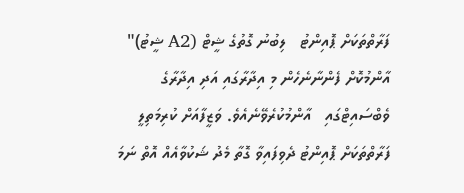ފަރާތްތަކަށް ޕޮއިންޓު   ލިބުނު ގޮތުގެ ޝީޓް (A2 ޝީޓު)" އާންމުކޮށް ފެންނާނެހެން މި އިދާރާގައި އަދި އިދާރާގެ ވެބްސައިޓްގައި   އާންމުކުރެވޭނެއެވެ. ވަޒީފާއަށް ކުރިމަތިލީ ފަރާތްތަކަށް ޕޮއިންޓު ދެވިފައިވާ ގޮތާ މެދު ޝަކުވާއެއް އޮތް ނަމަ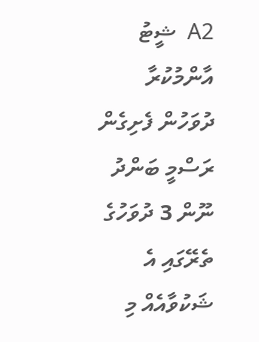A2  ޝީޓު އާންމުކުރާ ދުވަހުން ފެށިގެން ރަސްމީ ބަންދު ނޫން 3 ދުވަހުގެ ތެރޭގައި އެ ޝަކުވާއެއް މި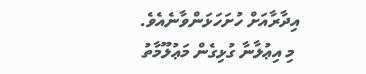އިދާރާއަށް ހުށަހަޅަންވާނެއެވެ.
 މި އިޢުލާނާ ގުޅިގެން މަޢުލޫމާތު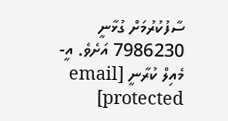ސާފުކުރުމަށް ގުޅާނީ 7986230 އަށެވެ. އީ-މެއިލް ކުރާނީ [email protected]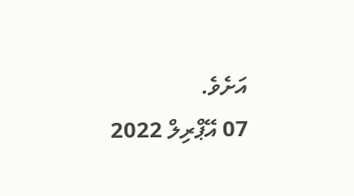އަށެވެ.
07 އޭޕްރިލް 2022